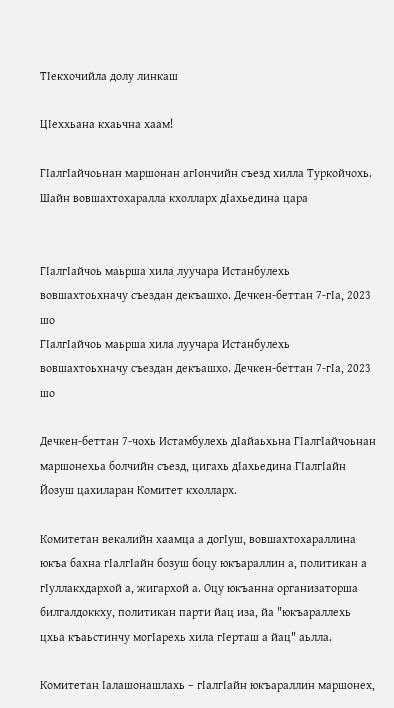ТIекхочийла долу линкаш

ЦIеххьана кхаьчна хаам!

ГIалгIайчоьнан маршонан агIончийн съезд хилла Туркойчохь. Шайн вовшахтохаралла кхолларх дIахьедина цара


ГIалгIайчоь маьрша хила луучара Истанбулехь вовшахтоьхначу съездан декъашхо. Дечкен-беттан 7-гIа, 2023 шо
ГIалгIайчоь маьрша хила луучара Истанбулехь вовшахтоьхначу съездан декъашхо. Дечкен-беттан 7-гIа, 2023 шо

Дечкен-беттан 7-чохь Истамбулехь дIайаьхьна ГIалгIайчоьнан маршонехьа болчийн съезд, цигахь дIахьедина ГIалгIайн Йозуш цахиларан Комитет кхолларх.

Комитетан векалийн хаамца а догIуш, вовшахтохараллина юкъа бахна гIалгIайн бозуш боцу юкъараллин а, политикан а гIуллакхдархой а, жигархой а. Оцу юкъанна организаторша билгалдоккху, политикан парти йац иза, йа "юкъараллехь цхьа къаьстинчу могIарехь хила гIерташ а йац" аьлла.

Комитетан Iалашонашлахь – гIалгIайн юкъараллин маршонех,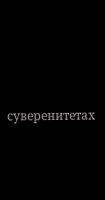суверенитетах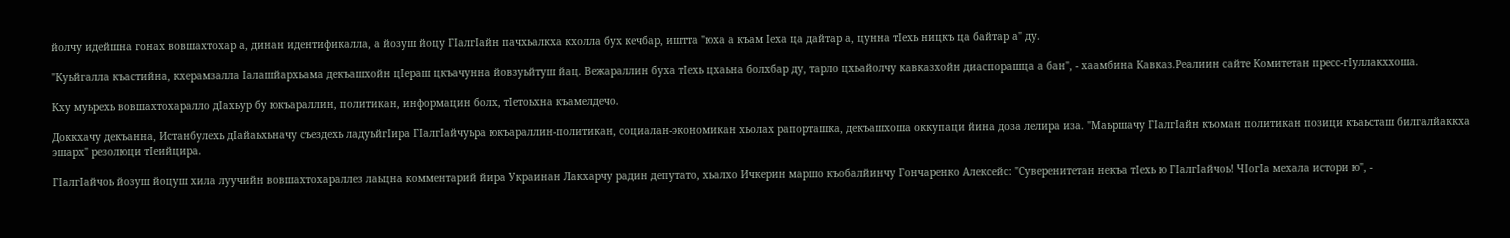йолчу идейшна гонах вовшахтохар а, динан идентификалла, а йозуш йоцу ГIалгIайн пачхьалкха кхолла бух кечбар, иштта "юха а къам Iеха ца дайтар а, цунна тIехь ницкъ ца байтар а" ду.

"Куьйгалла къастийна, кхерамзалла Iалашйархьама декъашхойн цIераш цкъачунна йовзуьйтуш йац. Вежараллин буха тIехь цхаьна болхбар ду, тарло цхьайолчу кавказхойн диаспорашца а бан", - хаамбина Кавказ.Реалиин сайте Комитетан пресс-гIуллакххоша.

Кху муьрехь вовшахтохаралло дIахьур бу юкъараллин, политикан, информацин болх, тIетоьхна къамелдечо.

Доккхачу декъанна, Истанбулехь дIайаьхьначу съездехь ладуьйгIира ГIалгIайчуьра юкъараллин-политикан, социалан-экономикан хьолах рапорташка, декъашхоша оккупаци йина доза лелира иза. "Маьршачу ГIалгIайн къоман политикан позици къаьсташ билгалйаккха эшарх" резолюци тIеийцира.

ГIалгIайчоь йозуш йоцуш хила луучийн вовшахтохараллез лаьцна комментарий йира Украинан Лакхарчу радин депутато, хьалхо Ичкерин маршо къобалйинчу Гончаренко Алексейс: "Суверенитетан некъа тIехь ю ГIалгIайчоь! ЧIогIа мехала истори ю", -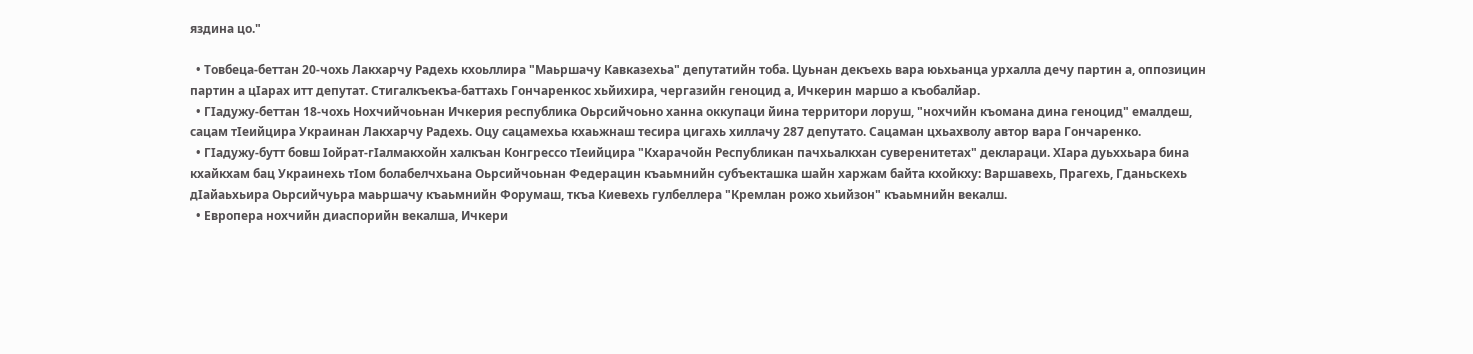яздина цо."

  • Товбеца-беттан 20-чохь Лакхарчу Радехь кхоьллира "Маьршачу Кавказехьа" депутатийн тоба. Цуьнан декъехь вара юьхьанца урхалла дечу партин а, оппозицин партин а цIарах итт депутат. Стигалкъекъа-баттахь Гончаренкос хьйихира, чергазийн геноцид а, Ичкерин маршо а къобалйар.
  • ГIадужу-беттан 18-чохь Нохчийчоьнан Ичкерия республика Оьрсийчоьно ханна оккупаци йина территори лоруш, "нохчийн къомана дина геноцид" емалдеш, сацам тIеийцира Украинан Лакхарчу Радехь. Оцу сацамехьа кхаьжнаш тесира цигахь хиллачу 287 депутато. Сацаман цхьахволу автор вара Гончаренко.
  • ГIадужу-бутт бовш Iойрат-гIалмакхойн халкъан Конгрессо тIеийцира "Кхарачойн Республикан пачхьалкхан суверенитетах" деклараци. ХIара дуьххьара бина кхайкхам бац Украинехь тIом болабелчхьана Оьрсийчоьнан Федерацин къаьмнийн субъекташка шайн харжам байта кхойкху: Варшавехь, Прагехь, Гданьскехь дIайаьхьира Оьрсийчуьра маьршачу къаьмнийн Форумаш, ткъа Киевехь гулбеллера "Кремлан рожо хьийзон" къаьмнийн векалш.
  • Европера нохчийн диаспорийн векалша, Ичкери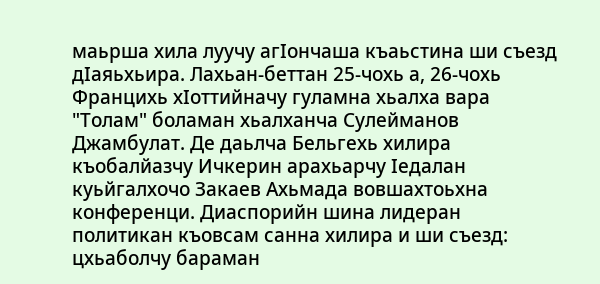маьрша хила луучу агIончаша къаьстина ши съезд дIаяьхьира. Лахьан-беттан 25-чохь а, 26-чохь Францихь хIоттийначу гуламна хьалха вара "Толам" боламан хьалханча Сулейманов Джамбулат. Де даьлча Бельгехь хилира къобалйазчу Ичкерин арахьарчу Iедалан куьйгалхочо Закаев Ахьмада вовшахтоьхна конференци. Диаспорийн шина лидеран политикан къовсам санна хилира и ши съезд: цхьаболчу бараман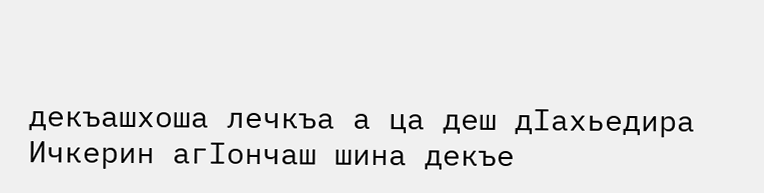декъашхоша лечкъа а ца деш дIахьедира Ичкерин агIончаш шина декъе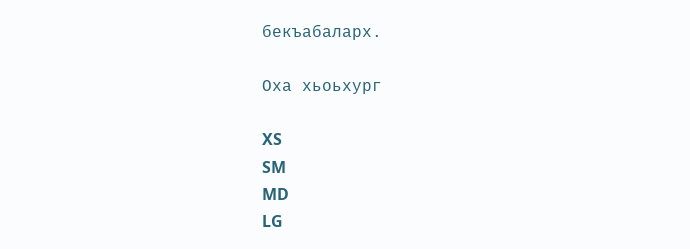бекъабаларх.

Оха хьоьхург

XS
SM
MD
LG